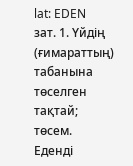lat: EDEN
зат. 1. Үйдің (ғимараттың) табанына төселген тақтай; төсем.
Еденді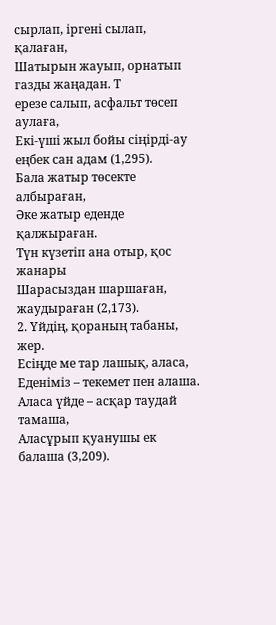сырлап, іргені сылап, қалаған,
Шатырын жауып, орнатып газды жаңадан. Т
ерезе салып, асфальт төсеп аулаға,
Екі-үші жыл бойы сіңірді-ау еңбек сан адам (1,295).
Бала жатыр төсекте албыраған,
Әке жатыр еденде қалжыраған.
Түн күзетіп ана отыр, қос жанары
Шарасыздан шаршаған, жаудыраған (2,173).
2. Үйдің, қораның табаны, жер.
Есіңде ме тар лашық, аласа,
Еденіміз – текемет пен алаша.
Аласа үйде – асқар таудай тамаша,
Аласұрып қуанушы ек балаша (3,209).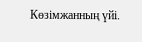Көзімжанның үйі.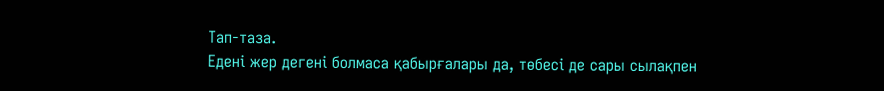Тап-таза.
Едені жер дегені болмаса қабырғалары да, төбесі де сары сылақпен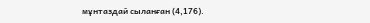мұнтаздай сыланған (4,176).